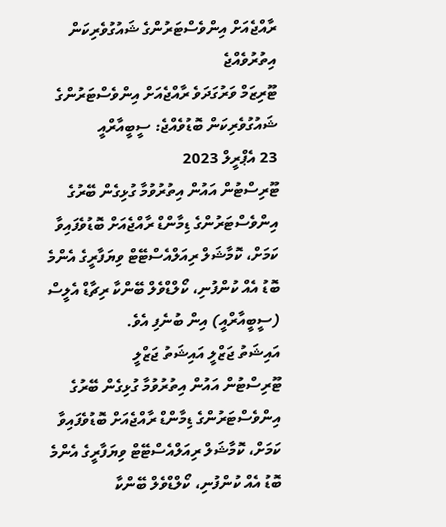ރާއްޖެއަށް އިންވެސްޓަރުންގެ ޝައުގުވެރިކަން އިތުރުވެއްޖެ
ޓޫރިޒަމް ވަރުގަދަވެ ރާއްޖެއަށް އިންވެސްޓަރުންގެ ޝައުގުވެރިކަން ބޮޑުވެއްޖެ: ސީބީއާރްއީ
23 އެޕްރީލް 2023
ޓޫރިސްޓުން އައުން އިތުރުވުމާ ގުޅިގެން ބޭރުގެ އިންވެސްޓަރުންގެ ޑިމާންޑް ރާއްޖެއަށް ބޮޑުވެފައިވާ ކަމަށް، ކޮމާޝަލް ރިއަލްއެސްޓޭޓް ވިޔަފާރީގެ އެންމެ ބޮޑު އެއް ކުންފުނި، ކޯލްޑްވެލް ބޭންކާ ރިޗާޑް އެލީސް (ސީބީއާރްއީ) އިން ބުނެފި އެވެ.
އައިޝަތު ޖަޒްލީ އައިޝަތު ޖަޒްލީ
ޓޫރިސްޓުން އައުން އިތުރުވުމާ ގުޅިގެން ބޭރުގެ އިންވެސްޓަރުންގެ ޑިމާންޑް ރާއްޖެއަށް ބޮޑުވެފައިވާ ކަމަށް، ކޮމާޝަލް ރިއަލްއެސްޓޭޓް ވިޔަފާރީގެ އެންމެ ބޮޑު އެއް ކުންފުނި، ކޯލްޑްވެލް ބޭންކާ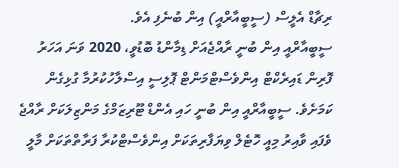ރިޗާޑް އެލީސް (ސީބީއާރްއީ) އިން ބުނެފި އެވެ.
ސީބީއާރްއީ އިން ބުނީ ރާއްޖެއަށް ޑިމާންޑު ބޮޑުވީ، 2020 ވަނަ އަހަރު ފޮރިން ޑައިރެކްޓް އިންވެސްޓްމަންޓް ޕޮލިސީ އިސްލާހުކުރުމާ ގުޅިގެން ކަމަށެވެ. ސީބީއާރްއީ އިން ބުނީ ހައި އެންޑް ޓޫރިޒަމްގެ މަންޒިލަކަށް ރާއްޖެ ވެފައި ވާއިރު މިއީ ހޮޓެލް ވިޔަފާރިތަކަށް އިންވެސްޓްކުރާ ފަރާތްތަކަށް މާލީ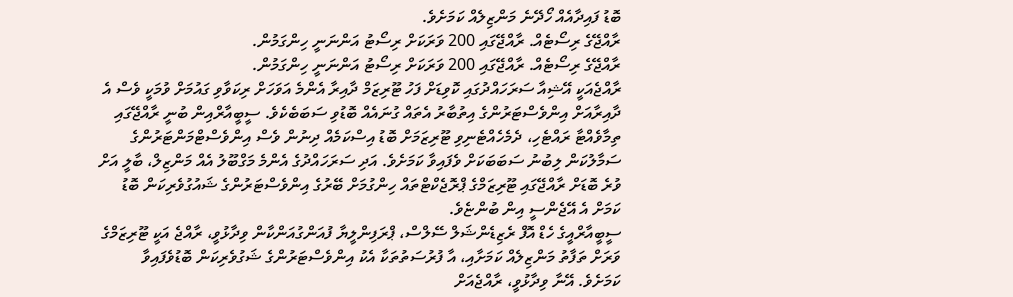ބޮޑު ފައިދާއެއް ހޯދޭނެ މަންޒިލެއް ކަމަށެވެ.
ރާއްޖޭގެ ރިސޯޓެއް. ރާއްޖޭގައި 200 ވަރަކަށް ރިސޯޓު އަންނަނީ ހިންގަމުން.
ރާއްޖޭގެ ރިސޯޓެއް. ރާއްޖޭގައި 200 ވަރަކަށް ރިސޯޓު އަންނަނީ ހިންގަމުން.
ރާއްޖެއަކީ އޭޝިއާ ސަރަހައްދުގައި ކޮވިޑަށް ފަހު ޓޫރިޒަމް ދާއިރާ އެންމެ އަވަހަށް ރިކަވާވި ގައުމަށް ވުމަކީ ވެސް އެ ދާއިރާއަށް އިންވެސްޓަރުންގެ އިތުބާރު އެތައް ގުނައެއް ބޮޑުވި ސަބަބެކެވެ. ސީބީއާރްއިން ބުނީ ރާއްޖޭގައި ތިމާވެއްޓާ ރައްޓެހި، ދެމެހެއްޓެނިވި ޓޫރިޒަމަށް ބޮޑު އިސްކަމެއް ދިނުން ވެސް އިންވެސްޓްމަންޓަރުންގެ ސަމާލުކަން ލިބުނު ސަބަބަކަށް ވެފައިވާ ކަމަށެވެ. އަދި ސަރަހައްދުގެ އެންމެ މަގްބޫލު އެއް މަންޒިލް، ބާލީ އަށް ވުރެ ބޮޑަށް ރާއްޖޭގައި ޓޫރިޒަމްގެ ޕްރޮޖެކްޓްތައް ހިންގުމަށް ބޭރުގެ އިންވެސްޓަރުންގެ ޝައުގުވެރިކަން ބޮޑު ކަމަށް އެ އޭޖެންސީ އިން ބުންޏެވެ.
ސީބީއާރްއީގެ ހެޑް އޮފް ރެޒިޑެންޝަލް ސޭލްސް، ޕްރަފިންލީޔާ ފުއަންގުއަންކާން ވިދާޅުވީ، ރާއްޖެ އަކީ ޓޫރިޒަމްގެ ވަރަށް ތަފާތު މަންޒިލެއް ކަމަށާއި، އާ ފުރުސަތުތަކާ އެކު އިންވެސްޓަރުންގެ ޝަގުވެރިކަން ބޮޑުވެފައިވާ ކަމަށެވެ. އޭނާ ވިދާޅުވީ، ރާއްޖެއަށް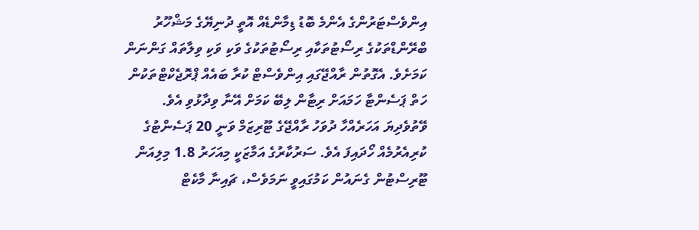އިންވެސްޓަރުންގެ އެންމެ ބޮޑު ޑިމާންޑެއް އޮތީ ދުނިޔޭގެ މަޝްހޫރު ބްރޭންޑްތަކުގެ ރިސޯޓުތަކާއި ރިސޯޓުތަކުގެ ވަކި ވަކި ވިލާތައް ގަންނަން ކަމަށެވެ. އެގޮތުން ރާއްޖޭގައި އިންވެސްޓް ކުރާ ބައެއް ޕްރޮޖެކްޓްތަކުން ހަތް ޕަސެންޓާ ހަމައަށް ރިޓާން ލިބޭ ކަމަށް އޭނާ ވިދާޅުވި އެވެ.
ވޭތުވެދިޔަ އަހަރެއްހާ ދުވަހު ރާއްޖޭގެ ޓޫރިޒަމް ވަނީ 20 ޕަސެންޓުގެ ކުރިއެރުމެއް ހޯދައިފަ އެވެ. ސަރުކާރުގެ އަމާޒަކީ މިއަހަރު 1.8 މިލިއަން ޓޫރިސްޓުން ގެނައުން ކަމުގައިވީ ނަމަވެސް، ޗައިނާ މާކެޓް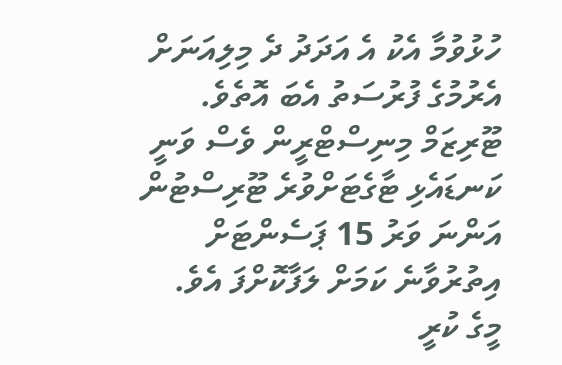ހުޅުވުމާ އެކު އެ އަދަދު ދެ މިލިއަނަށް އެރުމުގެ ފުރުސަތު އެބަ އޮތެވެ. ޓޫރިޒަމް މިނިސްޓްރީން ވެސް ވަނީ ކަނޑައެޅި ޓާގެޓަށްވުރެ ޓޫރިސްޓުން އަންނަ ވަރު 15 ޕަސެންޓަށް އިތުރުވާނެ ކަމަށް ލަފާކޮށްފަ އެވެ.
މީގެ ކުރީ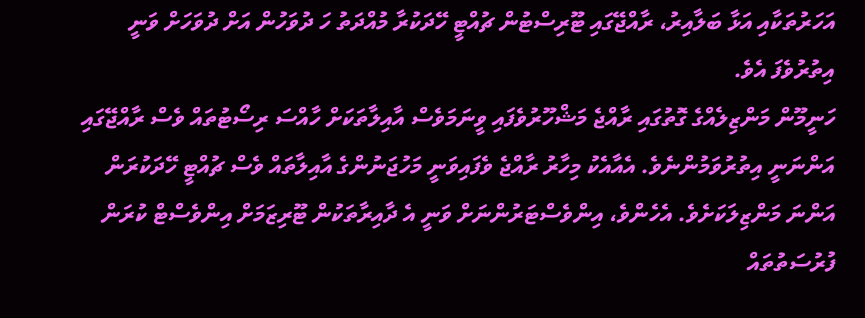އަހަރުތަކާއި އަޅާ ބަލާއިރު، ރާއްޖޭގައި ޓޫރިސްޓުން ޗުއްޓީ ހޭދަކުރާ މުއްދަތު ހަ ދުވަހުން އަށް ދުވަހަށް ވަނީ އިތުރުވެފަ އެވެ.
ހަނީމޫން މަންޒިލެއްގެ ގޮތުގައި ރާއްޖެ މަޝްހޫރުވެފައި ވީނަމަވެސް އާއިލާތަކަށް ހާއްސަ ރިސޯޓުތައް ވެސް ރާއްޖޭގައި އަންނަނީ އިތުރުވަމުންނެވެ. އެއާއެކު މިހާރު ރާއްޖެ ވެފައިވަނީ މަހުޖަނުންގެ އާއިލާތައް ވެސް ޗުއްޓީ ހޭދަކުރަން އަންނަ މަންޒިލަކަށެވެ. އެހެންވެ، އިންވެސްޓަރުންނަށް ވަނީ އެ ދާއިރާތަކުން ޓޫރިޒަމަށް އިންވެސްޓް ކުރަން ފުރުސަތުތައް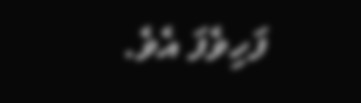ފަހިވެފަ އެވެ.